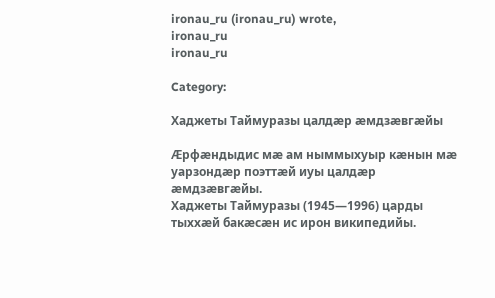ironau_ru (ironau_ru) wrote,
ironau_ru
ironau_ru

Category:

Хаджеты Таймуразы цалдæр æмдзæвгæйы

Æрфæндыдис мæ ам ныммыхуыр кæнын мæ уарзондæр поэттæй иуы цалдæр æмдзæвгæйы.
Хаджеты Таймуразы (1945—1996) царды тыххæй бакæсæн ис ирон википедийы.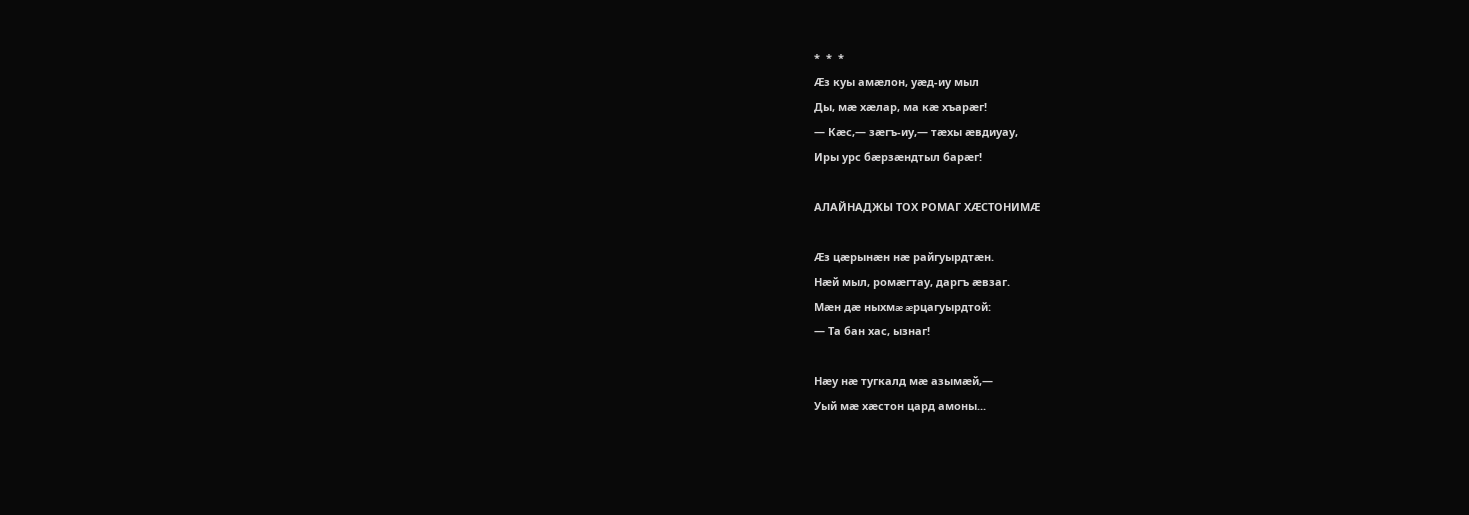*  *  *
Æз куы амæлон, уæд-иу мыл
Ды, мæ хæлар, ма кæ хъарæг!
— Кæс,— зæгъ-иу,— тæхы æвдиуау,
Иры урс бæрзæндтыл барæг!

АЛАЙНАДЖЫ ТОХ РОМАГ ХÆСТОНИМÆ

Æз цæрынæн нæ райгуырдтæн.
Нæй мыл, ромæгтау, даргъ æвзаг.
Мæн дæ ныхмæ æрцагуырдтой:
— Та бан хас, ызнаг!

Нæу нæ тугкалд мæ азымæй,—
Уый мæ хæстон цард амоны...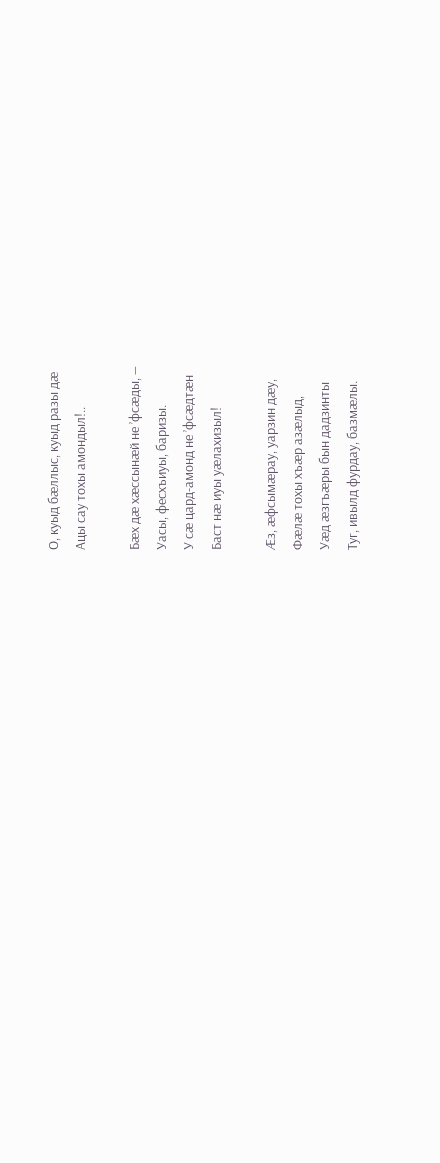О, куыд бæллыс, куыд разы дæ
Ацы сау тохы амондыл!..

Бæх дæ хæссынæй не ’фсæды, —
Уасы, фесхъиуы, баризы.
У сæ цард-амонд не ’фсæдтæн
Баст нæ иуы уæлахизыл!

Æз, æфсымæрау, уарзин дæу,
Фæлæ тохы хъæр азæлыд,
Уæд æзгъæры бын дадзинты
Туг, ивылд фурдау, базмæлы.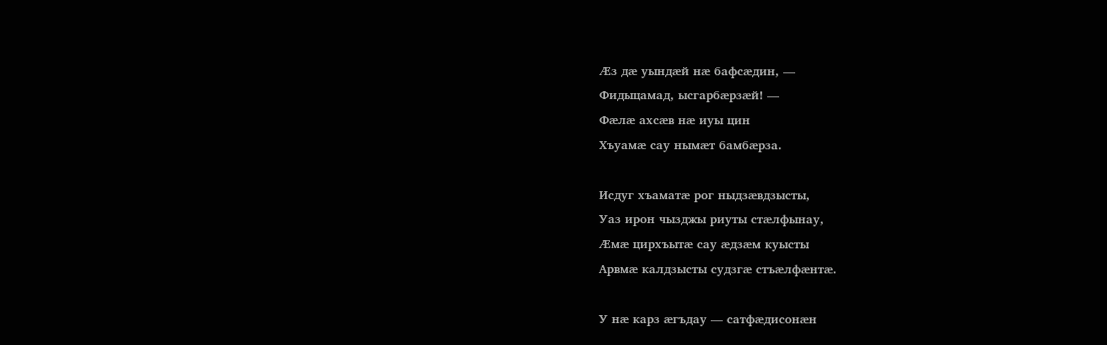Æз дæ уындæй нæ бафсæдин, —
Фидыцамад, ысгарбæрзæй! —
Фæлæ ахсæв нæ иуы цин
Хъуамæ сау нымæт бамбæрза.

Исдуг хъаматæ рог ныдзæвдзысты,
Уаз ирон чызджы риуты стæлфынау,
Æмæ цирхъытæ сау æдзæм куысты
Арвмæ калдзысты судзгæ стъæлфæнтæ.

У нæ карз æгъдау — сатфæдисонæн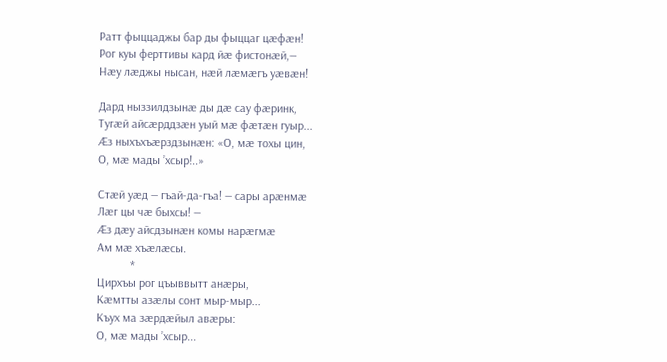Ратт фыццаджы бар ды фыццаг цæфæн!
Рог куы ферттивы кард йæ фистонæй,—
Нæу лæджы нысан, нæй лæмæгъ уæвæн!

Дард ныззилдзынæ ды дæ сау фæринк,
Тугæй айсæрддзæн уый мæ фæтæн гуыр...
Æз ныхъхъæрздзынæн: «О, мæ тохы цин,
О, мæ мады ’хсыр!..»

Стæй уæд — гъай-да-гъа! — сары арæнмæ
Лæг цы чæ быхсы! —
Æз дæу айсдзынæн комы нарæгмæ
Ам мæ хъæлæсы.
           *
Цирхъы рог цъыввытт анæры,
Кæмтты азæлы сонт мыр-мыр...
Къух ма зæрдæйыл авæры:
О, мæ мады ’хсыр...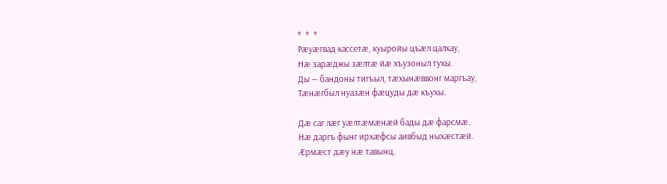*  *  *
Рæуæгвад кассетæ, куыройы цъæл цалхау,
Нæ зарæджы зæлтæ йæ хъузоныл тухы.
Ды — бандоны тигъыл, тæхынæввонг маргъау,
Тæнæгбыл нуазæн фæцуды дæ къухы.

Дæ саг лæг уæлтæмæнæй бады дæ фарсмæ.
Нæ даргъ фынг ирхæфсы аивбыд ныхæстæй.
Æрмæст дæу нæ тавынц.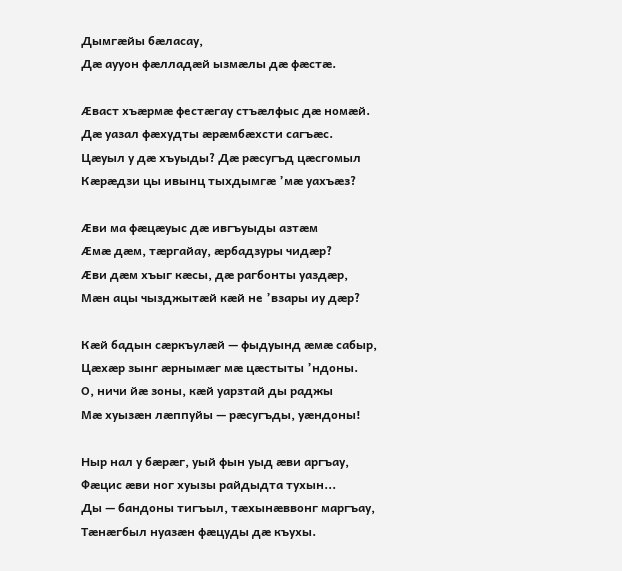Дымгæйы бæласау,
Дæ аууон фæлладæй ызмæлы дæ фæстæ.

Æваст хъæрмæ фестæгау стъæлфыс дæ номæй.
Дæ уазал фæхудты æрæмбæхсти сагъæс.
Цæуыл у дæ хъуыды? Дæ рæсугъд цæсгомыл
Кæрæдзи цы ивынц тыхдымгæ ’мæ уахъæз?

Æви ма фæцæуыс дæ ивгъуыды азтæм
Æмæ дæм, тæргайау, æрбадзуры чидæр?
Æви дæм хъыг кæсы, дæ рагбонты уаздæр,
Мæн ацы чызджытæй кæй не ’взары иу дæр?

Кæй бадын сæркъулæй — фыдуынд æмæ сабыр,
Цæхæр зынг æрнымæг мæ цæстыты ’ндоны.
О, ничи йæ зоны, кæй уарзтай ды раджы
Мæ хуызæн лæппуйы — рæсугъды, уæндоны!

Ныр нал у бæрæг, уый фын уыд æви аргъау,
Фæцис æви ног хуызы райдыдта тухын...
Ды — бандоны тигъыл, тæхынæввонг маргъау,
Тæнæгбыл нуазæн фæцуды дæ къухы.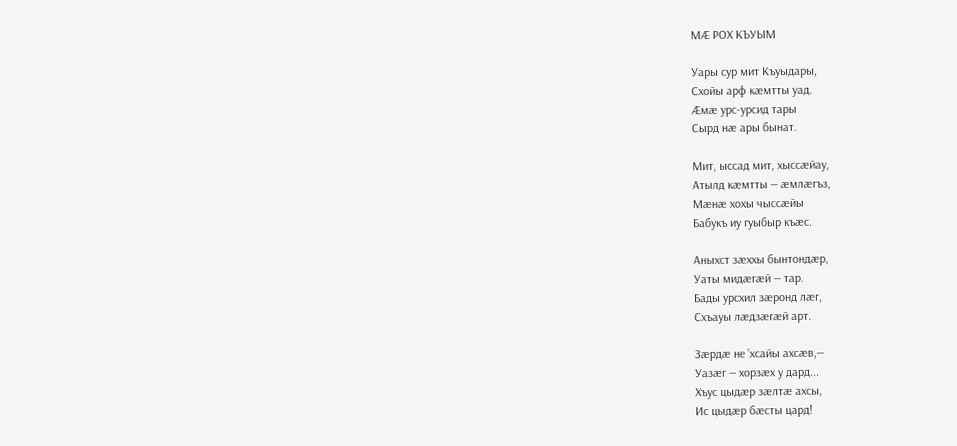МÆ РОХ КЪУЫМ

Уары сур мит Къуыдары,
Схойы арф кæмтты уад.
Æмæ урс-урсид тары
Сырд нæ ары бынат.

Мит, ыссад мит, хыссæйау,
Атылд кæмтты — æмлæгъз,
Мæнæ хохы чыссæйы
Бабукъ иу гуыбыр къæс.

Аныхст зæххы бынтондæр,
Уаты мидæгæй — тар.
Бады урсхил зæронд лæг,
Схъауы лæдзæгæй арт.

Зæрдæ не ’хсайы ахсæв,—
Уазæг — хорзæх у дард...
Хъус цыдæр зæлтæ ахсы,
Ис цыдæр бæсты цард!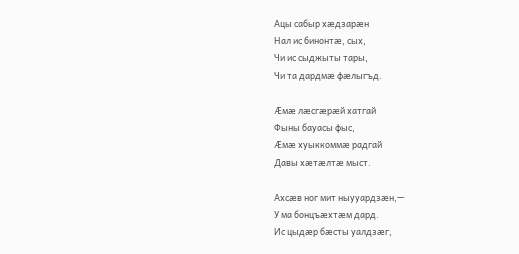Ацы сабыр хæдзарæн
Нал ис бинонтæ, сых,
Чи ис сыджыты тары,
Чи та дардмæ фæлыгъд.

Æмæ лæсгæрæй хатгай
Фыны бауасы фыс,
Æмæ хуыккоммæ радгай
Давы хæтæлтæ мыст.

Ахсæв ног мит ныууардзæн,—
У ма бонцъæхтæм дард.
Ис цыдæр бæсты уалдзæг,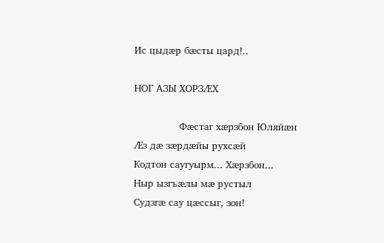Ис цыдæр бæсты цард!..

НОГ АЗЫ ХОРЗÆХ

               Фæстаг хæрзбон Юляйæн
Æз дæ зæрдæйы рухсæй
Кодтон саугуырм... Хæрзбон...
Ныр ызгъæлы мæ рустыл
Судзгæ сау цæссыг, зон!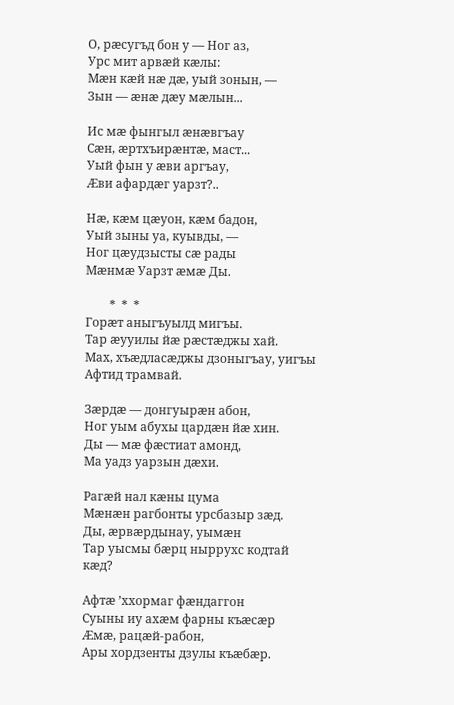О, рæсугъд бон у — Ног аз,
Урс мит арвæй кæлы:
Мæн кæй нæ дæ, уый зонын, —
Зын — æнæ дæу мæлын...

Ис мæ фынгыл æнæвгъау
Сæн, æртхъирæнтæ, маст...
Уый фын у æви аргъау,
Æви афардæг уарзт?..

Нæ, кæм цæуон, кæм бадон,
Уый зыны уа, куывды, —
Ног цæудзысты сæ рады
Мæнмæ Уарзт æмæ Ды.

        *  *  *
Горæт аныгъуылд мигъы.
Тар æууилы йæ рæстæджы хай.
Мах, хъæдласæджы дзоныгъау, уигъы
Афтид трамвай.

Зæрдæ — донгуырæн абон,
Ног уым абухы цардæн йæ хин.
Ды — мæ фæстиат амонд,
Ма уадз уарзын дæхи.

Рагæй нал кæны цума
Мæнæн рагбонты урсбазыр зæд.
Ды, æрвæрдынау, уымæн
Тар уысмы бæрц ныррухс кодтай кæд?

Афтæ ’ххормаг фæндаггон
Суыны иу ахæм фарны къæсæр
Æмæ, рацæй-рабон,
Ары хордзенты дзулы къæбæр.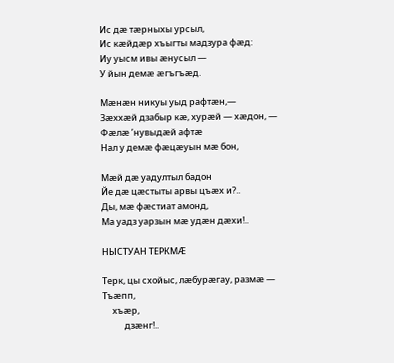Ис дæ тæрныхы урсыл,
Ис кæйдæр хъыгты мадзура фæд:
Иу уысм ивы æнусыл —
У йын демæ æгъгъæд.

Мæнæн никуы уыд рафтæн,—
Зæххæй дзабыр кæ, хурæй — хæдон, —
Фæлæ ’нувыдæй афтæ
Нал у демæ фæцæуын мæ бон,

Мæй дæ уадултыл бадон
Йе дæ цæстыты арвы цъæх и?..
Ды, мæ фæстиат амонд,
Ма уадз уарзын мæ удæн дæхи!..

НЫСТУАН ТЕРКМÆ

Терк, цы схойыс, лæбурæгау, размæ —
Тъæпп,
     хъæр,
           дзæнг!..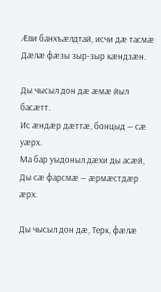Æви банхъæлдтай, исчи дæ тасмæ
Дæлæ фæзы зыр-зыр кæндзæн.

Ды чысыл дон дæ æмæ йыл басæтт.
Ис æндæр дæттæ, бонцыд — сæ уæрх.
Ма бар уыдоныл дæхи ды асæй,
Ды сæ фарсмæ — æрмæстдæр æрх.

Ды чысыл дон дæ, Терк, фæлæ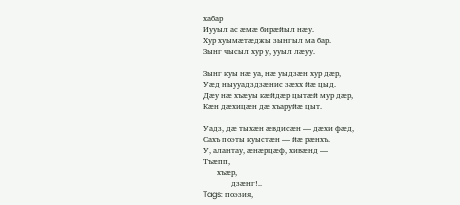хабар
Иууыл ас æмæ бирæйыл нæу.
Хур хуымæтæджы зынгыл ма бар.
Зынг чысыл хур у, ууыл лæуу.

Зынг куы нæ уа, нæ уыдзæн хур дæр,
Уæд ныууадздзæнис зæхх йæ цыд.
Дæу нæ хъæуы кæйдæр цытæй мур дæр,
Кæн дæхицæн дæ хъаруйæ цыт.

Уадз, дæ тыхæн æвдисæн — дæхи фæд,
Сахъ поэты куыстæн — йæ рæнхъ.
У, алантау, æнæрцæф, хивæнд —
Тъæпп,
       хъæр,
              дзæнг!..
Tags: поэзия,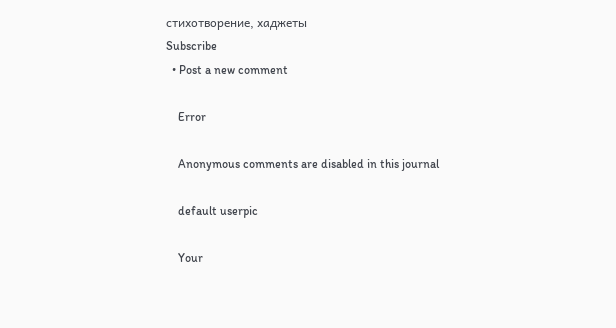стихотворение, хаджеты
Subscribe
  • Post a new comment

    Error

    Anonymous comments are disabled in this journal

    default userpic

    Your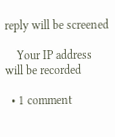reply will be screened

    Your IP address will be recorded

  • 1 comment